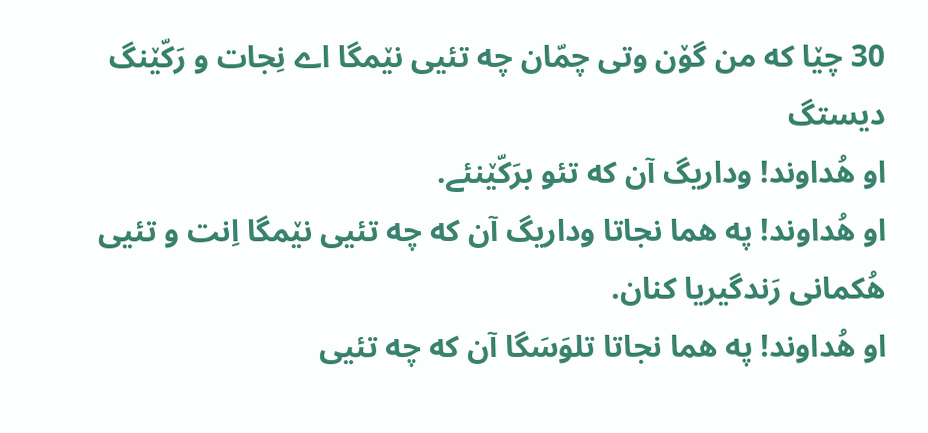30 چێا که من گۆن وتی چمّان چه تئیی نێمگا اے نِجات و رَکّێنگ دیستگ
او هُداوند! وداریگ آن که تئو برَکّێنئے.
او هُداوند! په هما نجاتا وداریگ آن که چه تئیی نێمگا اِنت و تئیی هُکمانی رَندگیریا کنان.
او هُداوند! په هما نجاتا تلوَسَگا آن که چه تئیی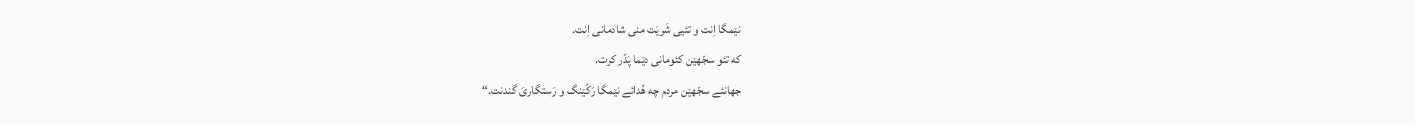نێمگا اِنت و تئیی شَریَت منی شادمانی اِنت.
که تئو سجّهێن کئومانی دێما پَدّر کرت.
جهانئے سجّهێن مردم چه هُدائے نێمگا رَکّێنگ و رَستگاریَ گندنت.“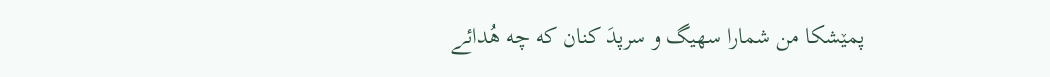پمێشکا من شمارا سهیگ و سرپدَ کنان که چه هُدائے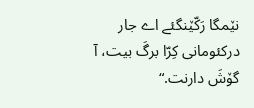نێمگا رَکّێنگئے اے جار درکئومانی کِرّا برگَ بیت، آ گۆشَ دارنت.“